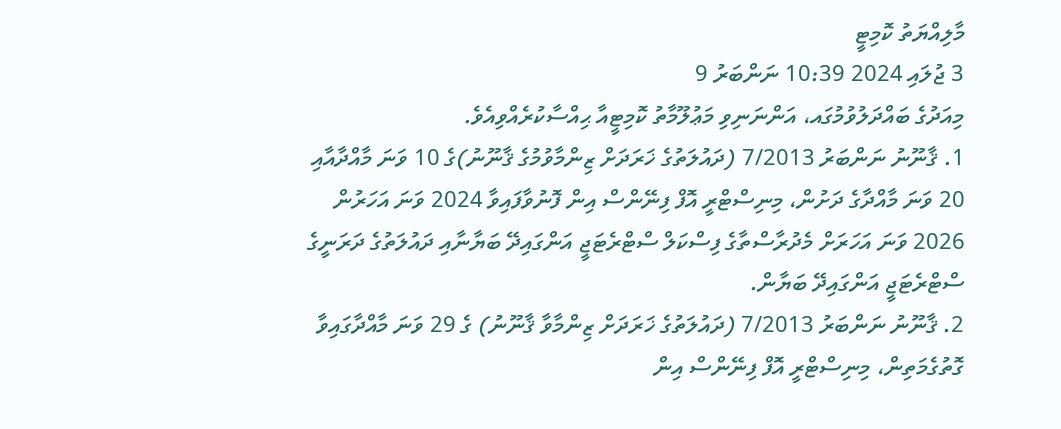މާލިއްޔަތު ކޮމިޓީ
3 ޖުލައި 2024 10:39 ނަންބަރު 9
މިއަދުގެ ބައްދަލުވުމުގައ، އަންނަނިވި މަޢުލޫމާތު ކޮމިޓީއާ ޙިއްސާކުރެއްވިއެވެ.
1. ޤާނޫނު ނަންބަރު 7/2013 (ދައުލަތުގެ ޚަރަދަށް ޒިންމާވުމުގެ ޤާނޫނު)ގެ 10 ވަނަ މާއްދާއާއި 20 ވަނަ މާއްދާގެ ދަށުން، މިނިސްޓްރީ އޮފް ފިނޭންސް އިން ފޮނުވާފައިވާ 2024 ވަނަ އަހަރުން 2026 ވަނަ އަހަރަށް މެދުރާސްތާގެ ފިސްކަލް ސްޓްރެޓަޖީ އަންގައިދޭ ބަޔާނާއި ދައުލަތުގެ ދަރަނީގެ ސްޓްރެޓަޖީ އަންގައިދޭ ބަޔާން.
2. ޤާނޫނު ނަންބަރު 7/2013 (ދައުލަތުގެ ޚަރަދަށް ޒިންމާވާ ޤާނޫނު) ގެ 29 ވަނަ މާއްދާގައިވާ ގޮތުގެމަތިން، މިނިސްޓްރީ އޮފް ފިނޭންސް އިން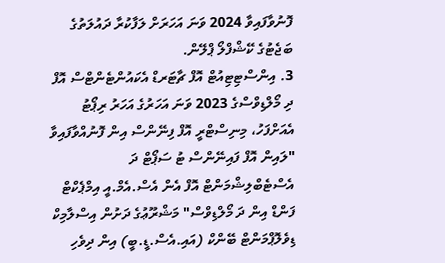ފޮނުވާފައިވާ 2024 ވަނަ އަހަރަށް ލަފާކުރާ ދައުލަތުގެ ބަޖެޓުގެ ކޭޝްފްލޯ ޕްލޭން.
3. އިންސްޓިޓިއުޓް އޮފް ޗާޓަރޑް އެކައުންޓެންޓްސް އޮފް ދި މޯލްޑިވްސްގެ 2023 ވަނަ އަހަރުގެ އަހަރު ރިޕޯޓު
އެއަށްފަހު، މިނިސްޓްރީ އޮފް ފިނޭންސް އިން ފޮނުއްވާފައިވާ "ލައިން އޮފް ފައިނޭންސް ޓު ސަޕޯޓް ދަ އެސްޓެބްލިޝްމަންޓް އޮފް އެން އެސް.އެމް.އީ އިމްޕެކްޓް ފަންޑް އިން ދަ މޯލްޑިވްސް" މަޝްރޫޢުގެ ދަށުން އިސްލާމިކް ޑިވެލޮޕްމަންޓް ބޭންކް (އައި.އެސް.ޑީ.ބީ) އިން ދިވެހި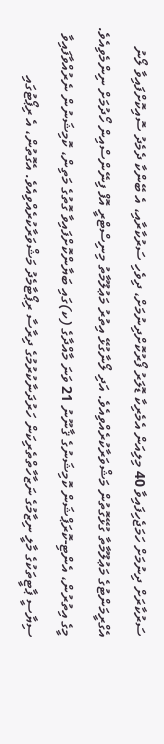ސަރުކާރަށް ދިނުމަށް ހަމަޖެހިފައިވާ 40 މިލިއަން އެމެރިކާ ޑޮލަރު ފޯރުކޮށްދިނުމަށް، ދިވެހި ސަރުކާރާއި، އެ ބޭންކާ ދެމެދު ސޮއިކޮށްފައިވާ ލޯނު އެގްރީމަންޓުގެ މަޢުލޫމާތާ ގުޅޭގޮތުން މަޝްވަރާކުރެއްވިއެވެ. އަދި ލޯނާގުޅޭ އިތުރު މަޢުލޫމާތު މިނިސްޓްރީ އޮފް ފިނޭންސްއިން ހޯދުމަށް ނިންމެވިއެވެ.
މީގެ އިތުރުން، އެންޓި-ކޮރަޕްޝަން ކޮމިޝަނުގެ ޤާނޫނު 21 ވަނަ މާއްދާގެ (ކ)ގައި ބަޔާންކޮށްފައިވާ ގޮތުގެ މަތިން، ކޮމިޝަނުން ނެރުއްވާފައިވާ ސިޔާސީ ޕާޓީތަކުގެ މާލީ ނިޒާމުގެ ނަޒާހާތްތެރިކަން ހަރުދަނާކުރުމުގެ ދިރާސާ ރިޕޯޓާމެދު މަޝްވަރާކުރެއްވިއެވެ. އެގޮތުން، އެ ރިޕޯޓުގައި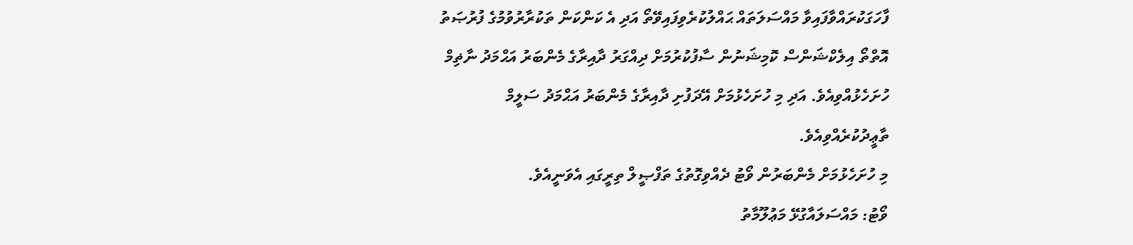ފާހަގަކުރައްވާފައިވާ މައްސަލަތައް ޙައްލުކުރެވިފައިވޭތޯ އަދި އެ ކަންކަން ތަކުރާރުވުމުގެ ފުރުޞަތު އޮތްތޯ އިލެކްޝަންސް ކޮމިޝަނުން ސާފުކުރުމަށް ދިއްގަރު ދާއިރާގެ މެންބަރު އަޙްމަދު ނާޡިމް ހުށަހެޅުއްވިއެވެ. އަދި މި ހުށަހެޅުމަށް އޭދަފުށި ދާއިރާގެ މެންބަރު އަޙްމަދު ސަލީމް ތާޢީދުކުރެއްވިއެވެ.
މި ހުށަހެޅުމަށް މެންބަރުން ވޯޓު ދެއްވިގޮތުގެ ތަފްޞީލް ތިރީގައި އެވަނީއެވެ.
ވޯޓު: މައްސަލައާގުޅޭ މަޢުލޫމާތު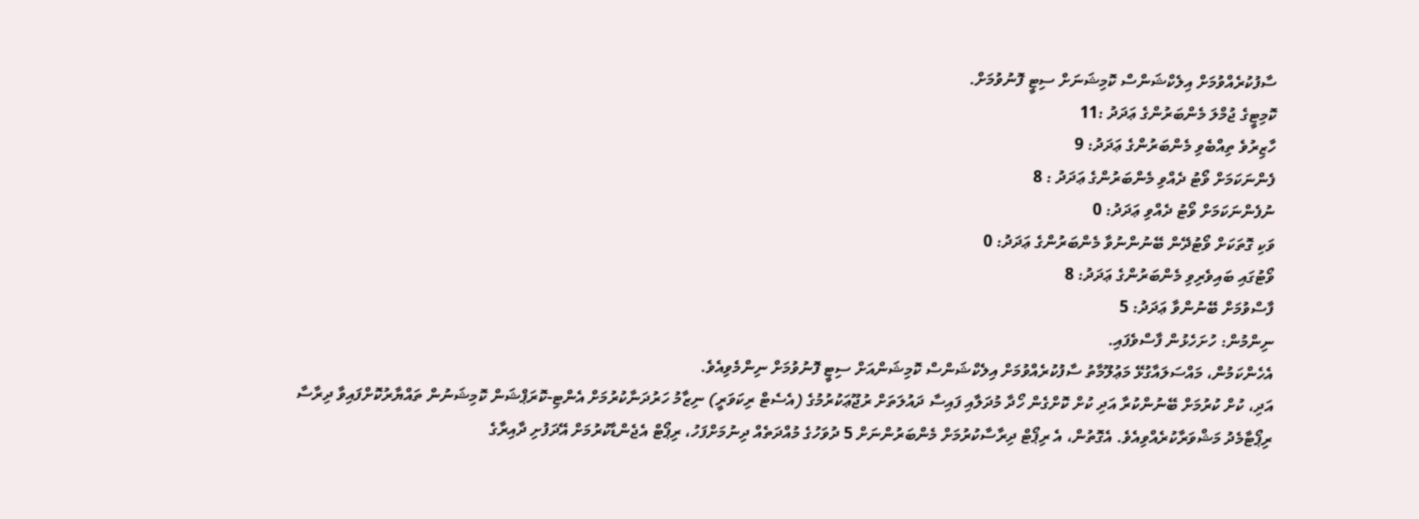ސާފުކުރެއްވުމަށް އިލެކްޝަންސް ކޮމިޝަނަށް ސިޓީ ފޮނުވުމަށް.
ކޮމިޓީގެ ޖުމްލަ މެންބަރުންގެ ޢަދަދު :11
ހާޒިރުވެ ތިއްބެވި މެންބަރުންގެ ޢަދަދު: 9
ފެންނަކަމަށް ވޯޓު ދެއްވި މެންބަރުންގެ ޢަދަދު : 8
ނުފެންނަކަމަށް ވޯޓު ދެއްވި ޢަދަދު: 0
ވަކި ގޮތަކަށް ވޯޓުދޭން ބޭނުންނުވާ މެންބަރުންގެ ޢަދަދު: 0
ވޯޓުގައި ބައިވެރިވި މެންބަރުންގެ ޢަދަދު: 8
ފާސްވުމަށް ބޭނުންވާ ޢަދަދު: 5
ނިންމުން: ހުށަހެޅުން ފާސްވެފައި.
އެހެންކަމުން، މައްސަލައާގުޅޭ މަޢުލޫމާތު ސާފުކުރެއްވުމަށް އިލެކްޝަންސް ކޮމިޝަންއަށް ސިޓީ ފޮނުވުމަށް ނިންމެވިއެވެ.
އަދި، ކުށް ކުރުމަށް ބޭނުންކުރާ އަދި ކުށް ކޮށްގެން ހޯދާ މުދަލާއި ފައިސާ ދައުލަތަށް ރުޖޫޢަކުރުމުގެ (އެސެޓް ރިކަވަރީ) ނިޒާމު ހަރުދަނާކުރުމަށް އެންޓި-ކޮރަޕްޝަން ކޮމިޝަނުން ތައްޔާރުކޮށްފައިވާ ދިރާސާ ރިޕޯޓާމެދު މަޝްވަރާކުރެއްވިއެވެ. އެގޮތުން، އެ ރިޕޯޓް ދިރާސާކުރުމަށް މެންބަރުންނަށް 5 ދުވަހުގެ މުއްދަތެއް ދިނުމަށްފަހު، ރިޕޯޓް އެޖެންޑާކުރުމަށް އޭދަފުށި ދާއިރާގެ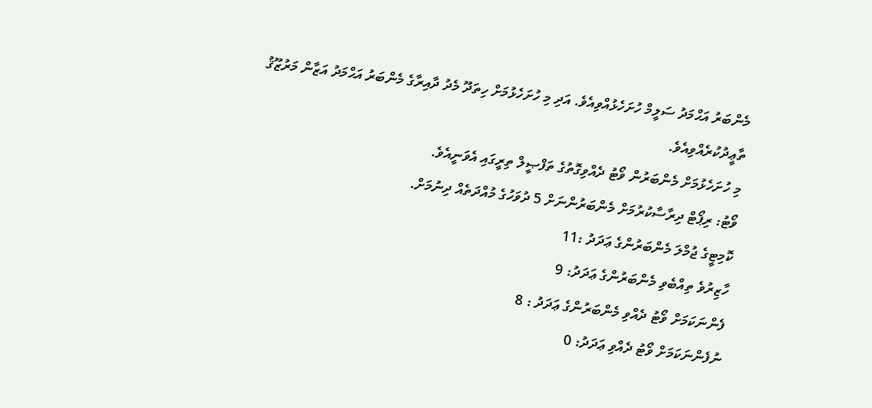މެންބަރު އަޙްމަދު ސަލީމް ހުށަހެޅުއްވިއެވެ. އަދި މި ހުށަހެޅުމަށް ހިތަދޫ މެދު ދާއިރާގެ މެންބަރު އަޙްމަދު އަޒާން މަރުޒޫޤު ތާޢީދުކުރެއްވިއެވެ.
މި ހުށަހެޅުމަށް މެންބަރުން ވޯޓު ދެއްވިގޮތުގެ ތަފްޞީލް ތިރީގައި އެވަނީއެވެ.
ވޯޓު: ރިޕޯޓް ދިރާސާކުރުމަށް މެންބަރުންނަށް 5 ދުވަހުގެ މުއްދަތެއް ދިނުމަށް.
ކޮމިޓީގެ ޖުމްލަ މެންބަރުންގެ ޢަދަދު :11
ހާޒިރުވެ ތިއްބެވި މެންބަރުންގެ ޢަދަދު: 9
ފެންނަކަމަށް ވޯޓު ދެއްވި މެންބަރުންގެ ޢަދަދު : 8
ނުފެންނަކަމަށް ވޯޓު ދެއްވި ޢަދަދު: 0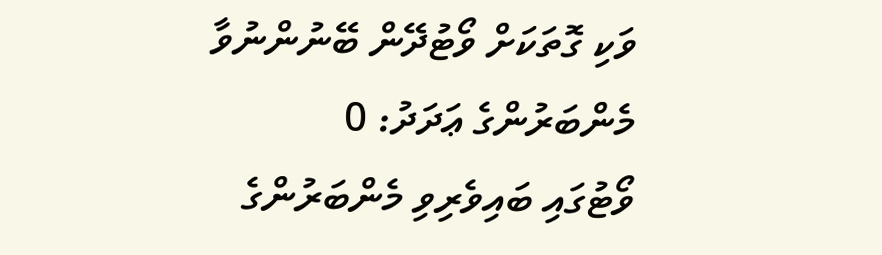ވަކި ގޮތަކަށް ވޯޓުދޭން ބޭނުންނުވާ މެންބަރުންގެ ޢަދަދު: 0
ވޯޓުގައި ބައިވެރިވި މެންބަރުންގެ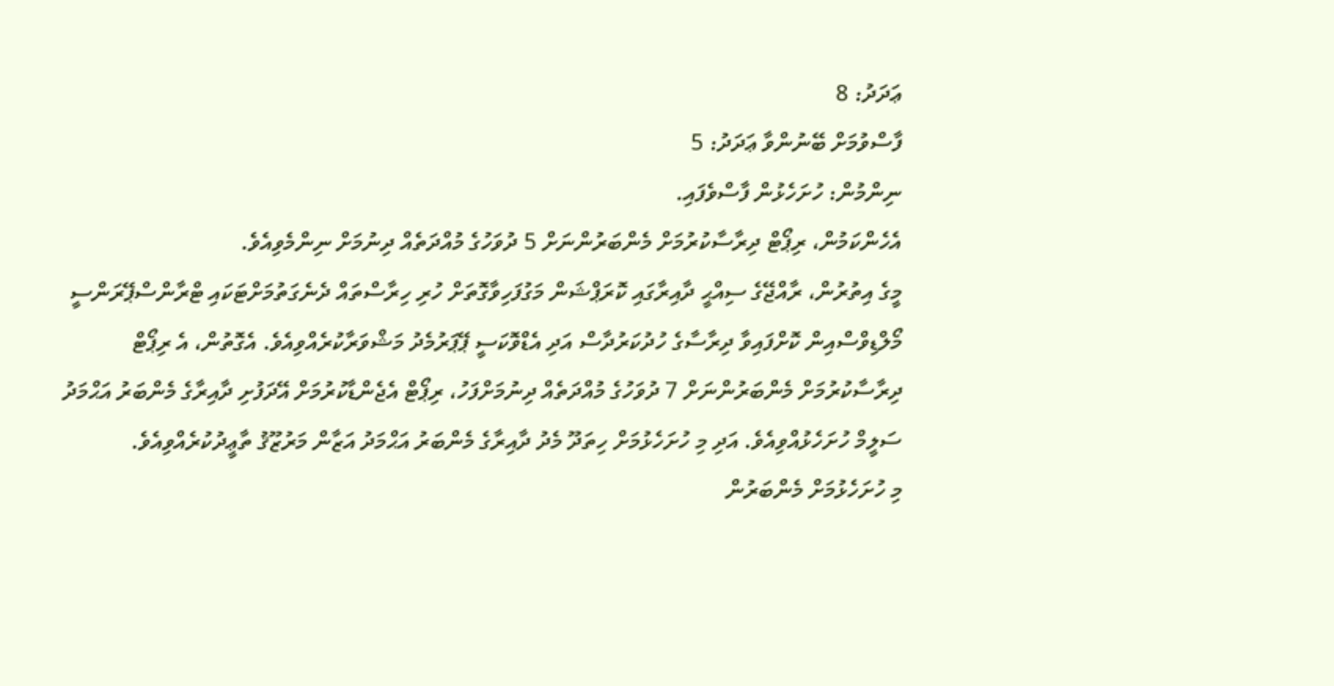ޢަދަދު: 8
ފާސްވުމަށް ބޭނުންވާ ޢަދަދު: 5
ނިންމުން: ހުށަހެޅުން ފާސްވެފައި.
އެހެންކަމުން، ރިޕޯޓް ދިރާސާކުރުމަށް މެންބަރުންނަށް 5 ދުވަހުގެ މުއްދަތެއް ދިނުމަށް ނިންމެވިއެވެ.
މީގެ އިތުރުން، ރާއްޖޭގެ ސިއްޙީ ދާއިރާގައި ކޮރަޕްޝަން މަގުފަހިވާގޮތަށް ހުރި ހިރާސްތައް ދެނެގަތުމަށްޓަކައި ޓްރާންސްޕޭރަންސީ މޯލްޑިވްސްއިން ކޮށްފައިވާ ދިރާސާގެ ހުދުކަރުދާސް އަދި އެޑްވޮކަސީ ޕޭޕަރުމެދު މަޝްވަރާކުރެއްވިއެވެ. އެގޮތުން، އެ ރިޕޯޓް ދިރާސާކުރުމަށް މެންބަރުންނަށް 7 ދުވަހުގެ މުއްދަތެއް ދިނުމަށްފަހު، ރިޕޯޓް އެޖެންޑާކުރުމަށް އޭދަފުށި ދާއިރާގެ މެންބަރު އަޙްމަދު ސަލީމް ހުށަހެޅުއްވިއެވެ. އަދި މި ހުށަހެޅުމަށް ހިތަދޫ މެދު ދާއިރާގެ މެންބަރު އަޙްމަދު އަޒާން މަރުޒޫޤު ތާޢީދުކުރެއްވިއެވެ.
މި ހުށަހެޅުމަށް މެންބަރުން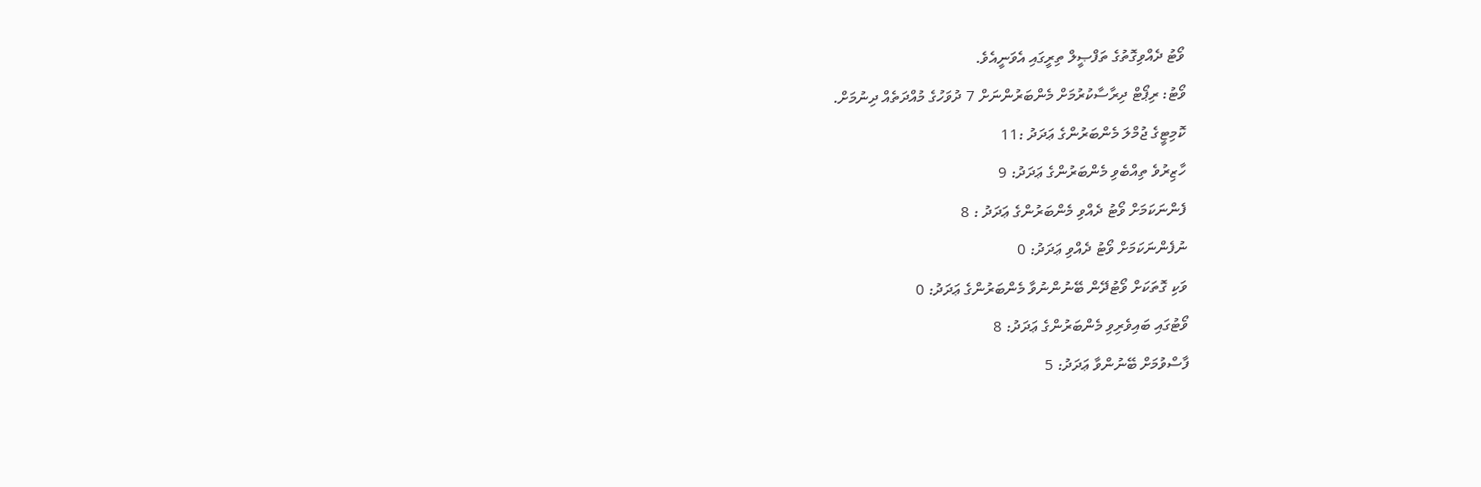ވޯޓު ދެއްވިގޮތުގެ ތަފްޞީލް ތިރީގައި އެވަނީއެވެ.
ވޯޓު: ރިޕޯޓް ދިރާސާކުރުމަށް މެންބަރުންނަށް 7 ދުވަހުގެ މުއްދަތެއް ދިނުމަށް.
ކޮމިޓީގެ ޖުމްލަ މެންބަރުންގެ ޢަދަދު :11
ހާޒިރުވެ ތިއްބެވި މެންބަރުންގެ ޢަދަދު: 9
ފެންނަކަމަށް ވޯޓު ދެއްވި މެންބަރުންގެ ޢަދަދު : 8
ނުފެންނަކަމަށް ވޯޓު ދެއްވި ޢަދަދު: 0
ވަކި ގޮތަކަށް ވޯޓުދޭން ބޭނުންނުވާ މެންބަރުންގެ ޢަދަދު: 0
ވޯޓުގައި ބައިވެރިވި މެންބަރުންގެ ޢަދަދު: 8
ފާސްވުމަށް ބޭނުންވާ ޢަދަދު: 5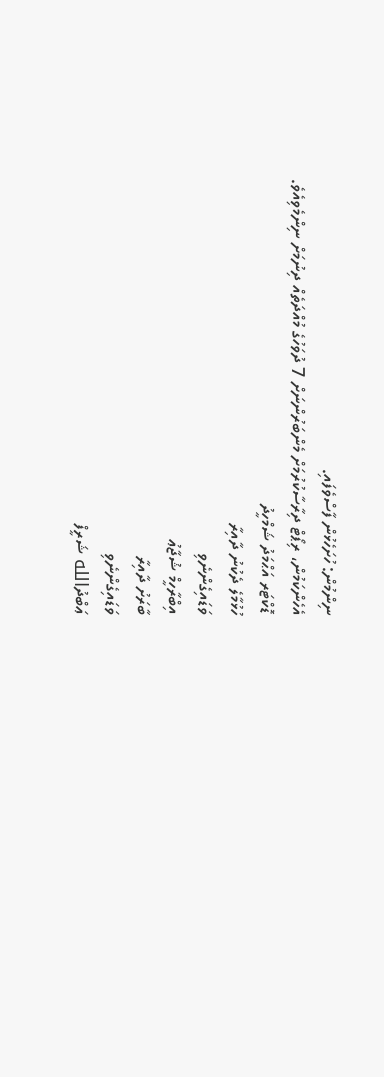ނިންމުން: ހުށަހެޅުން ފާސްވެފައި.
އެހެންކަމުން، ރިޕޯޓް ދިރާސާކުރުމަށް މެންބަރުންނަށް 7 ދުވަހުގެ މުއްދަތެއް ދިނުމަށް ނިންމެވިއެވެ.
ޑޮކްޓަރ އަޙްމަދު ޝަމްހީދު
ހުޅުމާލެ ދެކުނު ދާއިރާ
ވަޑައިގެންނެވި
އިބްރާހީމް ޝުޖާޢު
ބާރަށު ދާއިރާ
ވަޑައިގެންނެވި
ޢަބްދުالله ޝަރީފް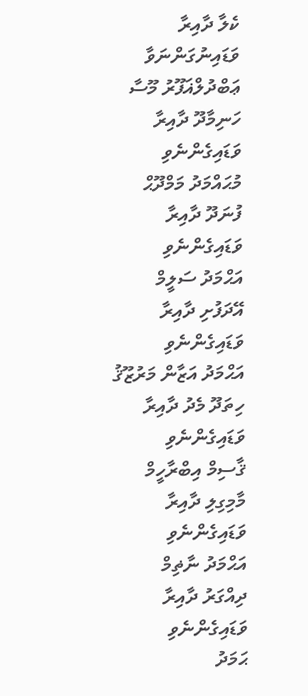ކެލާ ދާއިރާ
ވަޑައިނުގަންނަވާ
ޢަބްދުލްޣަފޫރު މޫސާ
ހަނިމާދޫ ދާއިރާ
ވަޑައިގެންނެވި
މުޙައްމަދު މަމްދޫޙް
ފުނަދޫ ދާއިރާ
ވަޑައިގެންނެވި
އަޙްމަދު ސަލީމް
އޭދަފުށި ދާއިރާ
ވަޑައިގެންނެވި
އަޙްމަދު އަޒާން މަރުޒޫޤު
ހިތަދޫ މެދު ދާއިރާ
ވަޑައިގެންނެވި
ޤާސިމް އިބްރާހީމް
މާމިގިލި ދާއިރާ
ވަޑައިގެންނެވި
އަޙްމަދު ނާޡިމް
ދިއްގަރު ދާއިރާ
ވަޑައިގެންނެވި
ޙަމަދު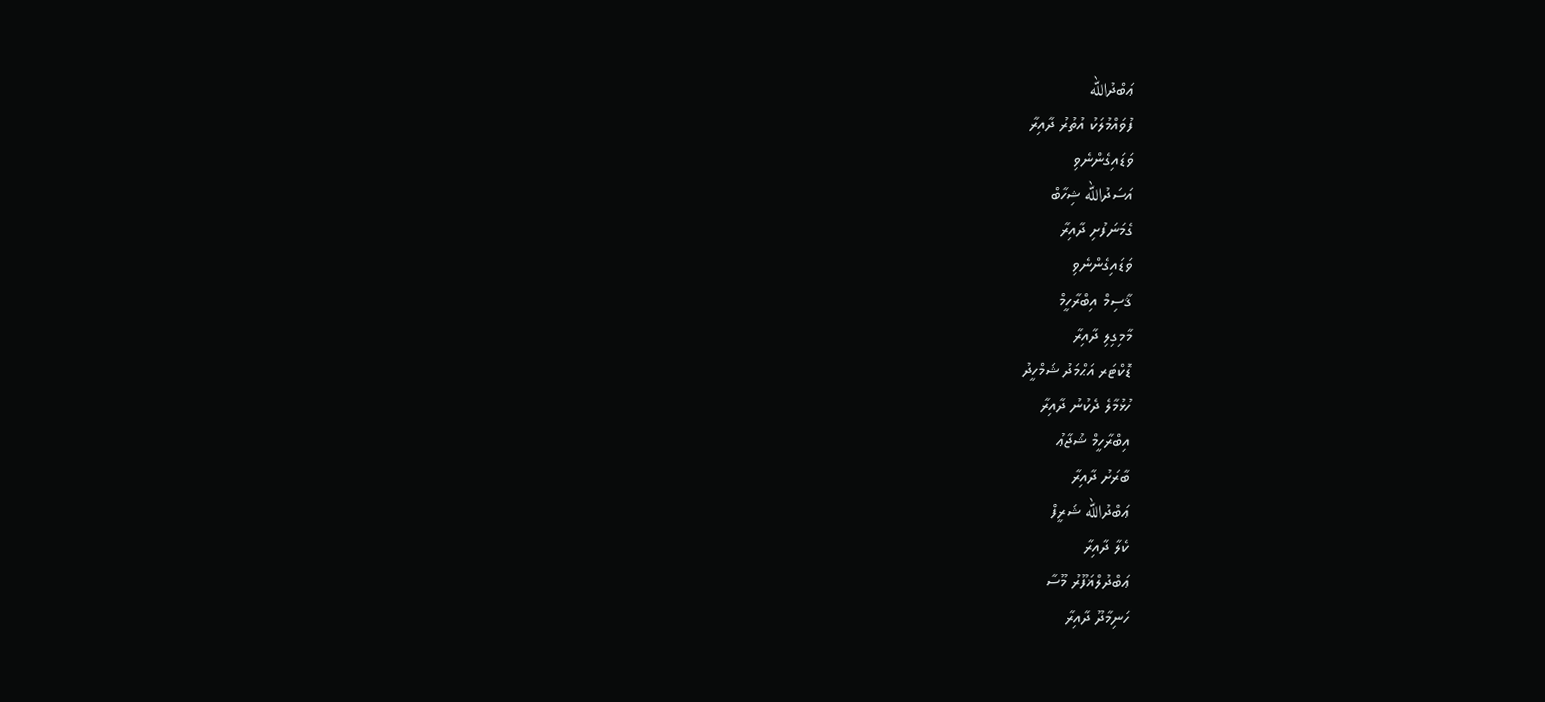ޢަބްދުالله
ފުވައްމުލަކު އުތުރު ދާއިރާ
ވަޑައިގެންނެވި
އަސަދުالله ޝިހާބް
ގެމަނަފުށި ދާއިރާ
ވަޑައިގެންނެވި
ޤާސިމް އިބްރާހީމް
މާމިގިލި ދާއިރާ
ޑޮކްޓަރ އަޙްމަދު ޝަމްހީދު
ހުޅުމާލެ ދެކުނު ދާއިރާ
އިބްރާހީމް ޝުޖާޢު
ބާރަށު ދާއިރާ
ޢަބްދުالله ޝަރީފް
ކެލާ ދާއިރާ
ޢަބްދުލްޣަފޫރު މޫސާ
ހަނިމާދޫ ދާއިރާ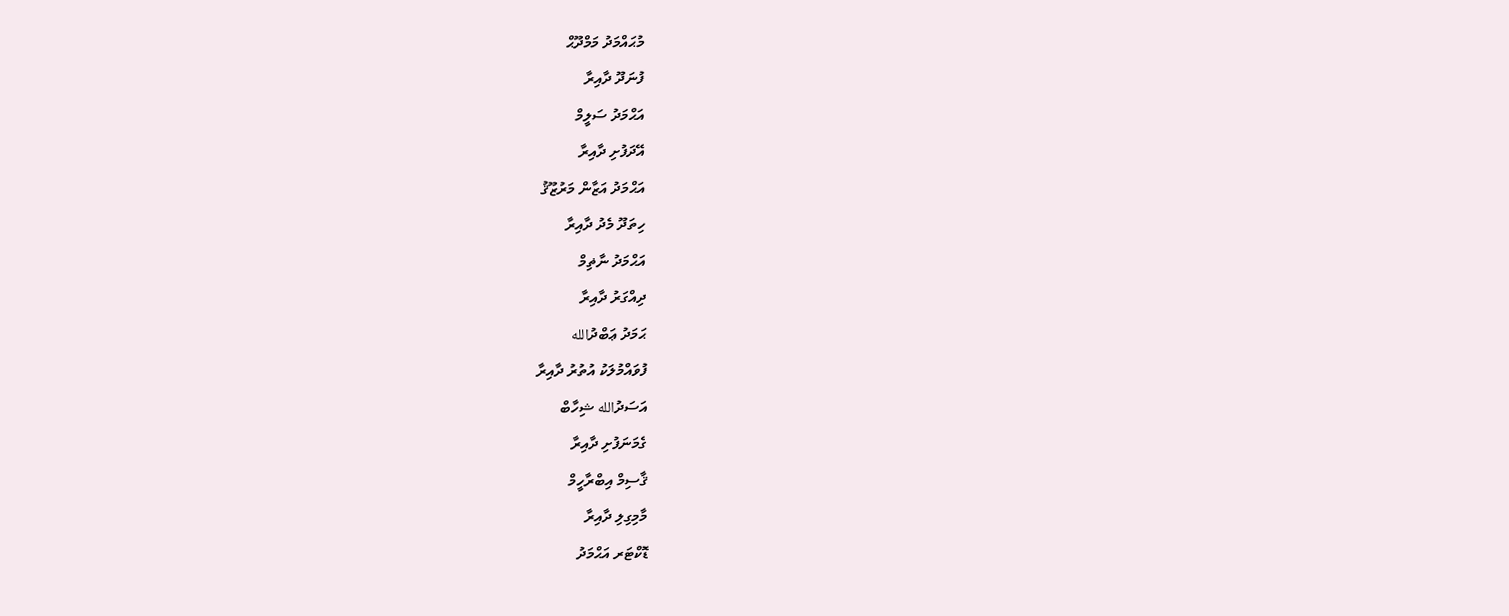މުޙައްމަދު މަމްދޫޙް
ފުނަދޫ ދާއިރާ
އަޙްމަދު ސަލީމް
އޭދަފުށި ދާއިރާ
އަޙްމަދު އަޒާން މަރުޒޫޤު
ހިތަދޫ މެދު ދާއިރާ
އަޙްމަދު ނާޡިމް
ދިއްގަރު ދާއިރާ
ޙަމަދު ޢަބްދުالله
ފުވައްމުލަކު އުތުރު ދާއިރާ
އަސަދުالله ޝިހާބް
ގެމަނަފުށި ދާއިރާ
ޤާސިމް އިބްރާހީމް
މާމިގިލި ދާއިރާ
ޑޮކްޓަރ އަޙްމަދު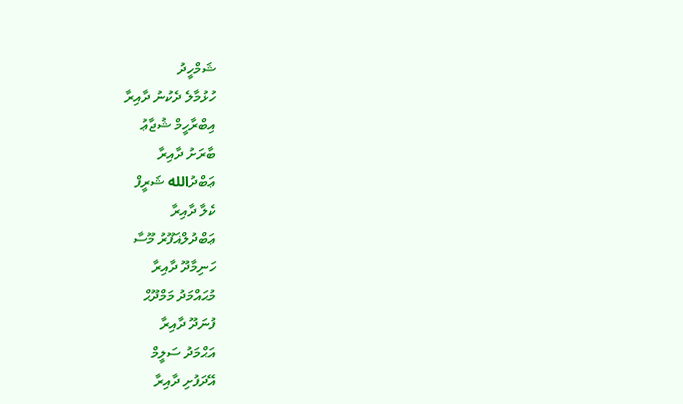ޝަމްހީދު
ހުޅުމާލެ ދެކުނު ދާއިރާ
އިބްރާހީމް ޝުޖާޢު
ބާރަށު ދާއިރާ
ޢަބްދުالله ޝަރީފް
ކެލާ ދާއިރާ
ޢަބްދުލްޣަފޫރު މޫސާ
ހަނިމާދޫ ދާއިރާ
މުޙައްމަދު މަމްދޫޙް
ފުނަދޫ ދާއިރާ
އަޙްމަދު ސަލީމް
އޭދަފުށި ދާއިރާ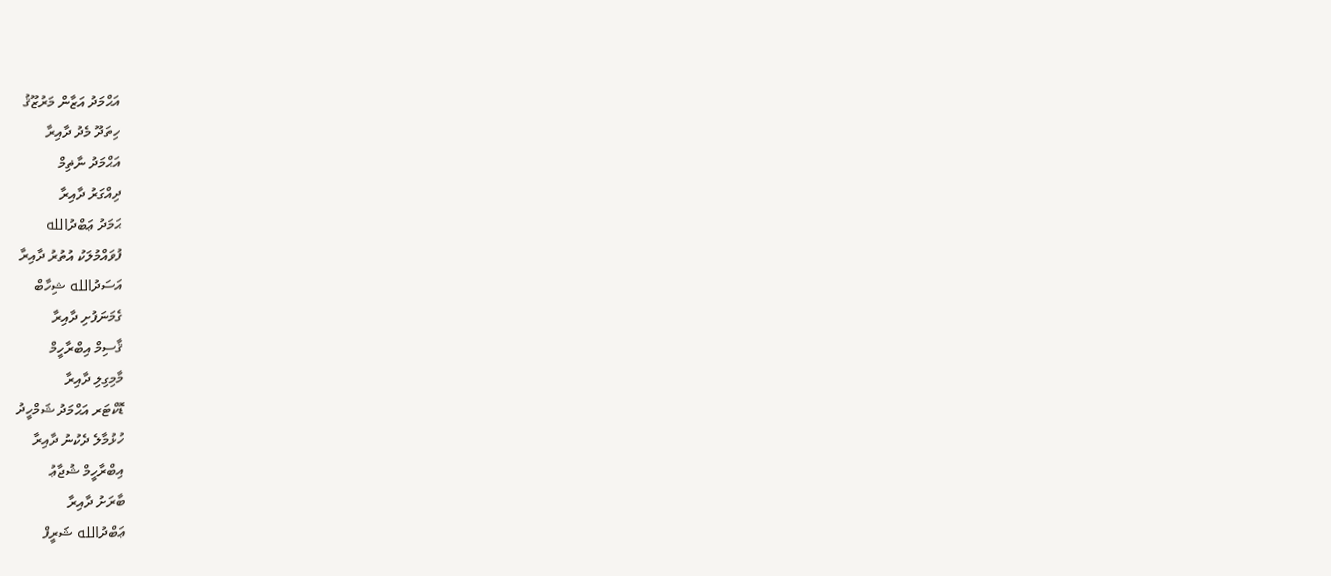އަޙްމަދު އަޒާން މަރުޒޫޤު
ހިތަދޫ މެދު ދާއިރާ
އަޙްމަދު ނާޡިމް
ދިއްގަރު ދާއިރާ
ޙަމަދު ޢަބްދުالله
ފުވައްމުލަކު އުތުރު ދާއިރާ
އަސަދުالله ޝިހާބް
ގެމަނަފުށި ދާއިރާ
ޤާސިމް އިބްރާހީމް
މާމިގިލި ދާއިރާ
ޑޮކްޓަރ އަޙްމަދު ޝަމްހީދު
ހުޅުމާލެ ދެކުނު ދާއިރާ
އިބްރާހީމް ޝުޖާޢު
ބާރަށު ދާއިރާ
ޢަބްދުالله ޝަރީފް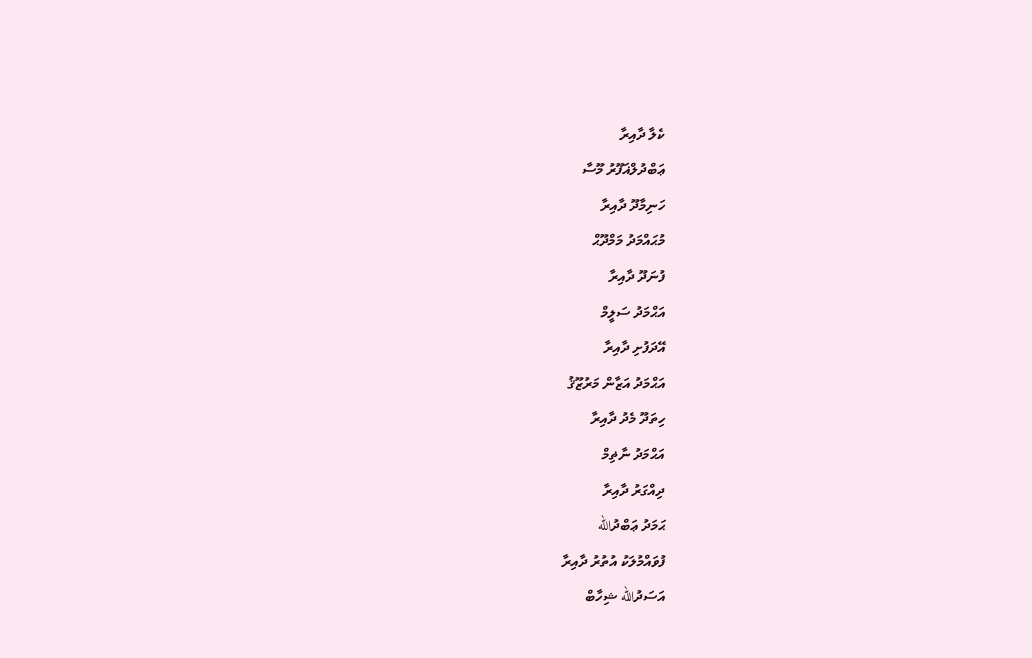ކެލާ ދާއިރާ
ޢަބްދުލްޣަފޫރު މޫސާ
ހަނިމާދޫ ދާއިރާ
މުޙައްމަދު މަމްދޫޙް
ފުނަދޫ ދާއިރާ
އަޙްމަދު ސަލީމް
އޭދަފުށި ދާއިރާ
އަޙްމަދު އަޒާން މަރުޒޫޤު
ހިތަދޫ މެދު ދާއިރާ
އަޙްމަދު ނާޡިމް
ދިއްގަރު ދާއިރާ
ޙަމަދު ޢަބްދުالله
ފުވައްމުލަކު އުތުރު ދާއިރާ
އަސަދުالله ޝިހާބް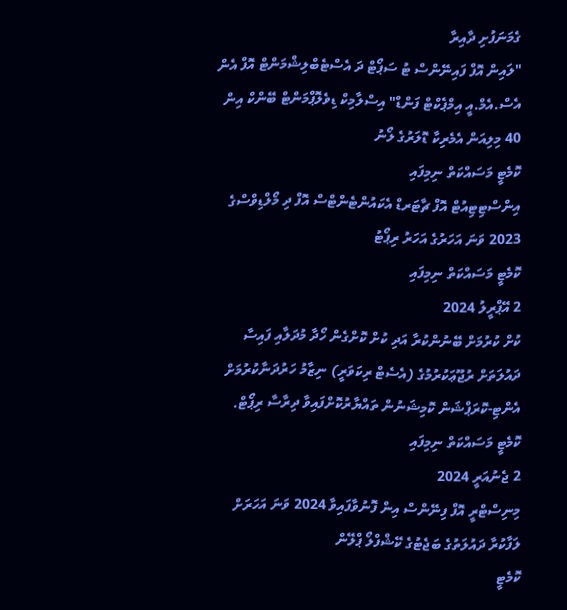ގެމަނަފުށި ދާއިރާ
"ލައިން އޮފް ފައިނޭންސް ޓު ސަޕޯޓް ދަ އެސްޓެބްލިޝްމަންޓް އޮފް އެން އެސް.އެމް.އީ އިމްޕެކްޓް ފަންޑް" އިސްލާމިކް ޑިވެލޮޕްމަންޓް ބޭންކް އިން 40 މިލިއަން އެމެރިކާ ޑޮލަރުގެ ލޯނު
ކޮމެޓީ މަސައްކަތް ނިމިފައި
އިންސްޓިޓިއުޓް އޮފް ޗާޓަރޑް އެކައުންޓެންޓްސް އޮފް ދި މޯލްޑިވްސްގެ 2023 ވަނަ އަހަރުގެ އަހަރު ރިޕޯޓު
ކޮމެޓީ މަސައްކަތް ނިމިފައި
2 އޭޕްރީލު 2024
ކުށް ކުރުމަށް ބޭނުންކުރާ އަދި ކުށް ކޮށްގެން ހޯދާ މުދަލާއި ފައިސާ ދައުލަތަށް ރުޖޫޢަކުރުމުގެ (އެސެޓް ރިކަވަރީ) ނިޒާމު ހަރުދަނާކުރުމަށް އެންޓި-ކޮރަޕްޝަން ކޮމިޝަނުން ތައްޔާރުކޮށްފައިވާ ދިރާސާ ރިޕޯޓް.
ކޮމެޓީ މަސައްކަތް ނިމިފައި
2 ޖެނުއަރީ 2024
މިނިސްޓްރީ އޮފް ފިނޭންސް އިން ފޮނުވާފައިވާ 2024 ވަނަ އަހަރަށް ލަފާކުރާ ދައުލަތުގެ ބަޖެޓުގެ ކޭޝްފްލޯ ޕްލޭން
ކޮމެޓީ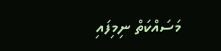މަސައްކަތް ނިމިފައި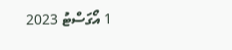1 އޯގަސްޓު 2023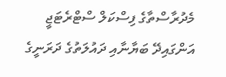މެދުރާސްތާގެ ފިސްކަލް ސްޓްރެޓަޖީ އަންގައިދޭ ބަޔާނާއި ދައުލަތުގެ ދަރަނީގެ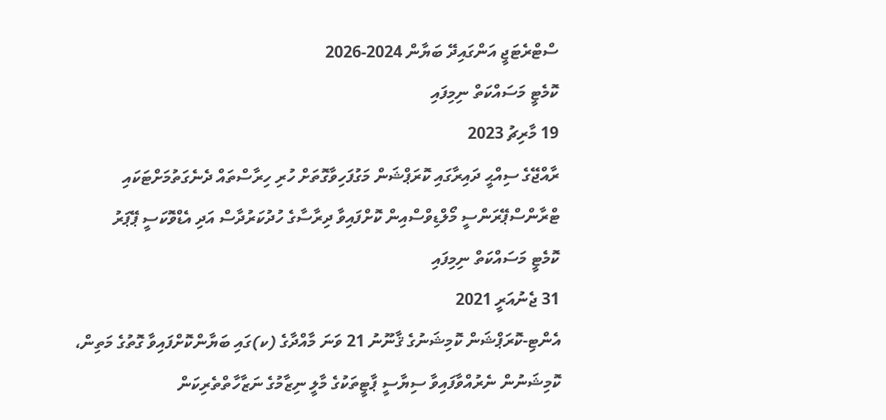ސްޓްރެޓަޖީ އަންގައިދޭ ބަޔާން 2024-2026
ކޮމެޓީ މަސައްކަތް ނިމިފައި
19 މާރިޗު 2023
ރާއްޖޭގެ ސިއްޙީ ދައިރާގައި ކޮރަޕްޝަން މަގުފަހިވާގޮތަށް ހުރި ހިރާސްތައް ދެނެގަތުމަށްޓަކައި ޓްރާންސްޕޭރަންސީ މޯލްޑިވްސްއިން ކޮށްފައިވާ ދިރާސާގެ ހުދުކަރުދާސް އަދި އެޑްވޮކަސީ ޕޭޕަރު
ކޮމެޓީ މަސައްކަތް ނިމިފައި
31 ޖެނުއަރީ 2021
އެންޓި-ކޮރަޕްޝަން ކޮމިޝަނުގެ ޤާނޫނު 21 ވަނަ މާއްދާގެ (ކ)ގައި ބަޔާންކޮށްފައިވާ ގޮތުގެ މަތިން، ކޮމިޝަނުން ނެރުއްވާފައިވާ ސިޔާސީ ޕާޓީތަކުގެ މާލީ ނިޒާމުގެ ނަޒާހާތްތެރިކަން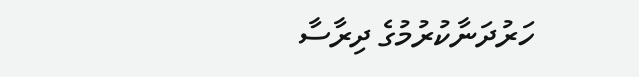ހަރުދަނާކުރުމުގެ ދިރާސާ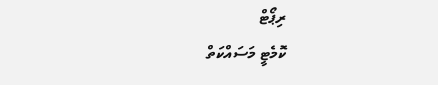ރިޕޯޓް
ކޮމެޓީ މަސައްކަތް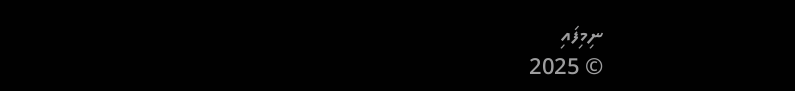ނިމިފައި
© 2025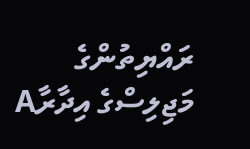ރައްޔިތުންގެ މަޖިލިސްގެ އިދާރާA